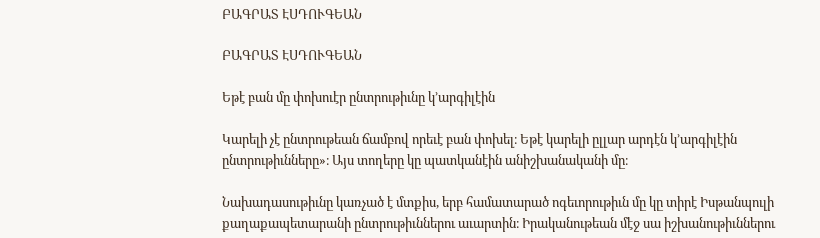ԲԱԳՐԱՏ ԷՍԴՈՒԳԵԱՆ

ԲԱԳՐԱՏ ԷՍԴՈՒԳԵԱՆ

Եթէ բան մը փոխուէր ընտրութիւնը կ՚արգիլէին

Կարելի չէ ընտրութեան ճամբով որեւէ բան փոխել։ Եթէ կարելի ըլլար արդէն կ՚արգիլէին ընտրութիւնները»։ Այս տողերը կը պատկանէին անիշխանականի մը։

Նախադասութիւնը կառչած է մտքիս, երբ համատարած ոգեւորութիւն մը կը տիրէ Իսթանպուլի քաղաքապետարանի ընտրութիւններու աւարտին։ Իրականութեան մէջ սա իշխանութիւններու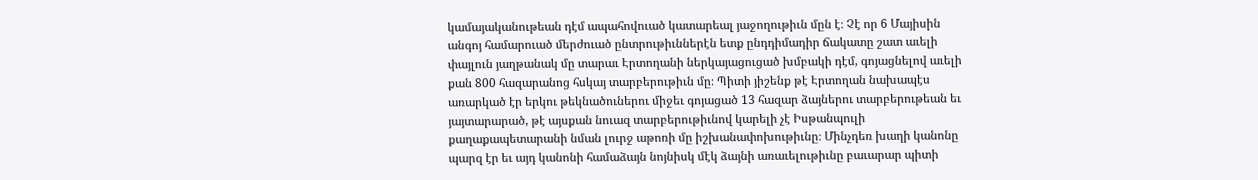կամայականութեան դէմ ապահովուած կատարեալ յաջողութիւն մըն է։ Չէ որ 6 Մայիսին անգոյ համարուած մերժուած ընտրութիւններէն ետք ընդդիմադիր ճակատը շատ աւելի փայլուն յաղթանակ մը տարաւ Էրտողանի ներկայացուցած խմբակի դէմ, գոյացնելով աւելի քան 800 հազարանոց հսկայ տարբերութիւն մը։ Պիտի յիշենք թէ Էրտողան նախապէս առարկած էր երկու թեկնածուներու միջեւ գոյացած 13 հազար ձայներու տարբերութեան եւ յայտարարած, թէ այսքան նուազ տարբերութիւնով կարելի չէ Իսթանպուլի քաղաքապետարանի նման լուրջ աթոռի մը իշխանափոխութիւնը։ Մինչդեռ խաղի կանոնը պարզ էր եւ այդ կանոնի համաձայն նոյնիսկ մէկ ձայնի առաւելութիւնը բաւարար պիտի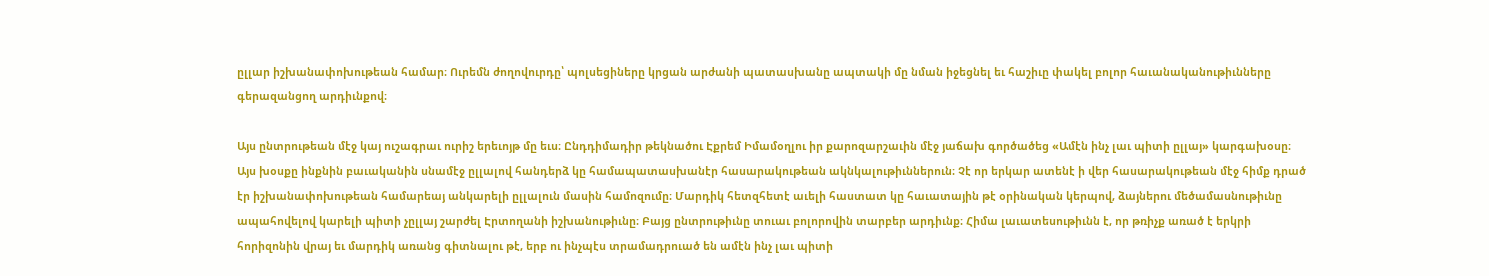ըլլար իշխանափոխութեան համար։ Ուրեմն ժողովուրդը՝ պոլսեցիները կրցան արժանի պատասխանը ապտակի մը նման իջեցնել եւ հաշիւը փակել բոլոր հաւանականութիւնները գերազանցող արդիւնքով։

Այս ընտրութեան մէջ կայ ուշագրաւ ուրիշ երեւոյթ մը եւս։ Ընդդիմադիր թեկնածու Էքրեմ Իմամօղլու իր քարոզարշաւին մէջ յաճախ գործածեց «Ամէն ինչ լաւ պիտի ըլլայ» կարգախօսը։ Այս խօսքը ինքնին բաւականին սնամէջ ըլլալով հանդերձ կը համապատասխանէր հասարակութեան ակնկալութիւններուն։ Չէ որ երկար ատենէ ի վեր հասարակութեան մէջ հիմք դրած էր իշխանափոխութեան համարեայ անկարելի ըլլալուն մասին համոզումը։ Մարդիկ հետզհետէ աւելի հաստատ կը հաւատային թէ օրինական կերպով, ձայներու մեծամասնութիւնը ապահովելով կարելի պիտի չըլլայ շարժել Էրտողանի իշխանութիւնը։ Բայց ընտրութիւնը տուաւ բոլորովին տարբեր արդիւնք։ Հիմա լաւատեսութիւնն է, որ թռիչք առած է երկրի հորիզոնին վրայ եւ մարդիկ առանց գիտնալու թէ, երբ ու ինչպէս տրամադրուած են ամէն ինչ լաւ պիտի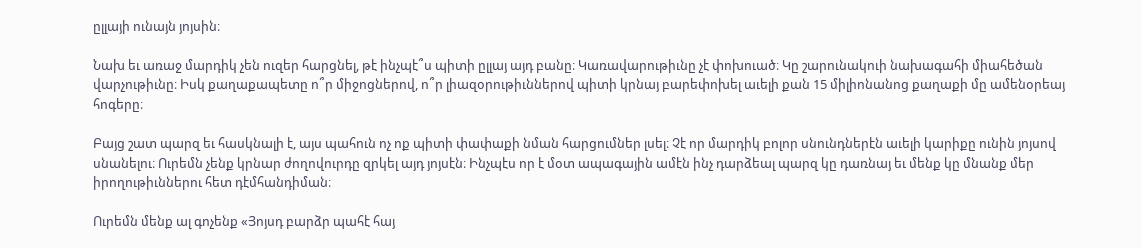ըլլայի ունայն յոյսին։

Նախ եւ առաջ մարդիկ չեն ուզեր հարցնել, թէ ինչպէ՞ս պիտի ըլլայ այդ բանը։ Կառավարութիւնը չէ փոխուած։ Կը շարունակուի նախագահի միահեծան վարչութիւնը։ Իսկ քաղաքապետը ո՞ր միջոցներով, ո՞ր լիազօրութիւններով պիտի կրնայ բարեփոխել աւելի քան 15 միլիոնանոց քաղաքի մը ամենօրեայ հոգերը։

Բայց շատ պարզ եւ հասկնալի է, այս պահուն ոչ ոք պիտի փափաքի նման հարցումներ լսել։ Չէ որ մարդիկ բոլոր սնունդներէն աւելի կարիքը ունին յոյսով սնանելու։ Ուրեմն չենք կրնար ժողովուրդը զրկել այդ յոյսէն։ Ինչպէս որ է մօտ ապագային ամէն ինչ դարձեալ պարզ կը դառնայ եւ մենք կը մնանք մեր իրողութիւններու հետ դէմհանդիման։

Ուրեմն մենք ալ գոչենք «Յոյսդ բարձր պահէ հայ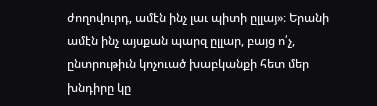ժողովուրդ, ամէն ինչ լաւ պիտի ըլլայ»։ Երանի ամէն ինչ այսքան պարզ ըլլար, բայց ո՛չ, ընտրութիւն կոչուած խաբկանքի հետ մեր խնդիրը կը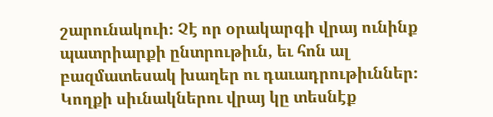շարունակուի։ Չէ որ օրակարգի վրայ ունինք պատրիարքի ընտրութիւն, եւ հոն ալ բազմատեսակ խաղեր ու դաւադրութիւններ։ Կողքի սիւնակներու վրայ կը տեսնէք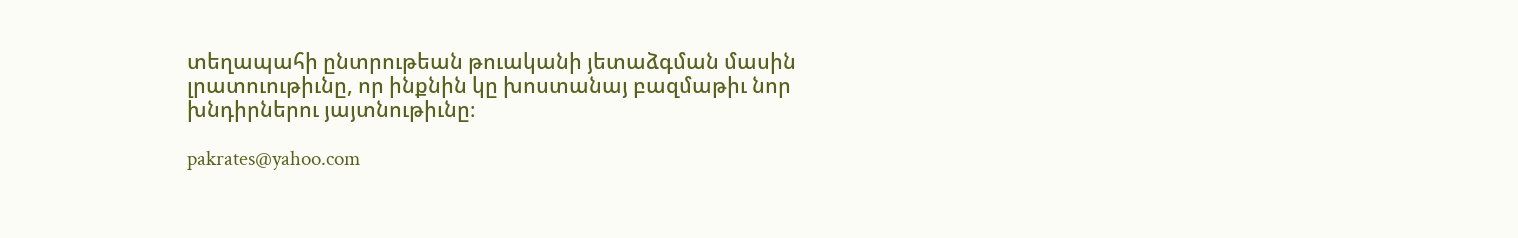տեղապահի ընտրութեան թուականի յետաձգման մասին լրատուութիւնը, որ ինքնին կը խոստանայ բազմաթիւ նոր խնդիրներու յայտնութիւնը։

pakrates@yahoo.com